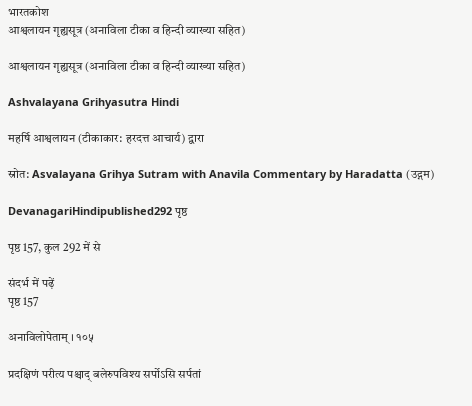भारतकोश
आश्वलायन गृह्यसूत्र (अनाविला टीका व हिन्दी व्याख्या सहित)

आश्वलायन गृह्यसूत्र (अनाविला टीका व हिन्दी व्याख्या सहित)

Ashvalayana Grihyasutra Hindi

महर्षि आश्वलायन (टीकाकार: हरदत्त आचार्य) द्वारा

स्रोत: Asvalayana Grihya Sutram with Anavila Commentary by Haradatta (उद्गम)

DevanagariHindipublished292 पृष्ठ

पृष्ठ 157, कुल 292 में से

संदर्भ में पढ़ें
पृष्ठ 157

अनाविलोपेताम् । १०५

प्रदक्षिणं परीत्य पश्चाद् बलेरुपविश्य सर्पोऽसि सर्पतां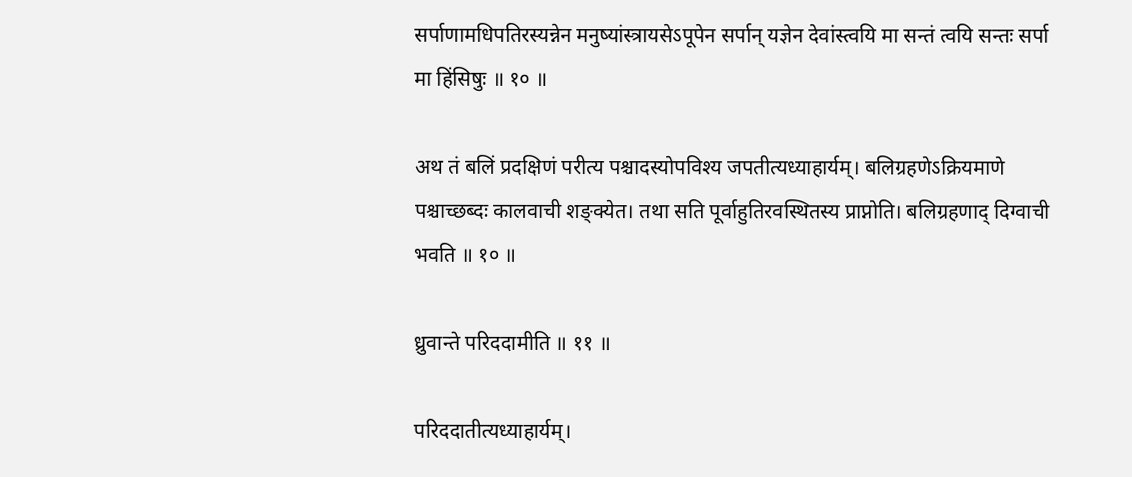सर्पाणामधिपतिरस्यन्नेन मनुष्यांस्त्रायसेऽपूपेन सर्पान् यज्ञेन देवांस्त्वयि मा सन्तं त्वयि सन्तः सर्पा मा हिंसिषुः ॥ १० ॥

अथ तं बलिं प्रदक्षिणं परीत्य पश्चादस्योपविश्य जपतीत्यध्याहार्यम्। बलिग्रहणेऽक्रियमाणे पश्चाच्छब्दः कालवाची शङ्क्येत। तथा सति पूर्वाहुतिरवस्थितस्य प्राप्नोति। बलिग्रहणाद् दिग्वाची भवति ॥ १० ॥

ध्रुवान्ते परिददामीति ॥ ११ ॥

परिददातीत्यध्याहार्यम्।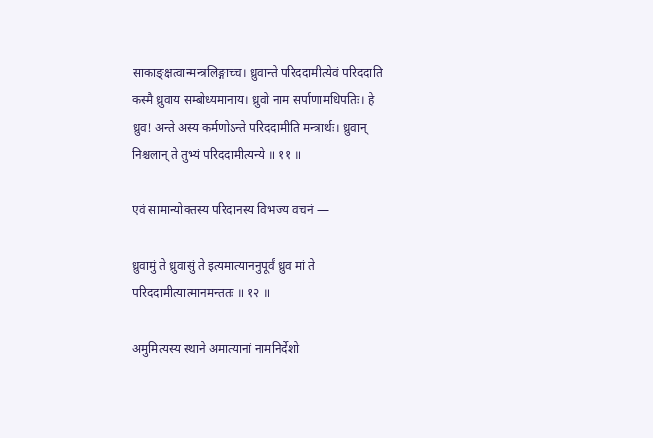साकाङ्क्षत्वान्मन्त्रलिङ्गाच्च। ध्रुवान्ते परिददामीत्येवं परिददाति कस्मै ध्रुवाय सम्बोध्यमानाय। ध्रुवो नाम सर्पाणामधिपतिः। हे ध्रुव! अन्ते अस्य कर्मणोऽन्ते परिददामीति मन्त्रार्थः। ध्रुवान् निश्चलान् ते तुभ्यं परिददामीत्यन्ये ॥ ११ ॥

एवं सामान्योक्तस्य परिदानस्य विभज्य वचनं —

ध्रुवामुं ते ध्रुवासुं ते इत्यमात्याननुपूर्वं ध्रुव मां ते परिददामीत्यात्मानमन्ततः ॥ १२ ॥

अमुमित्यस्य स्थाने अमात्यानां नामनिर्देशो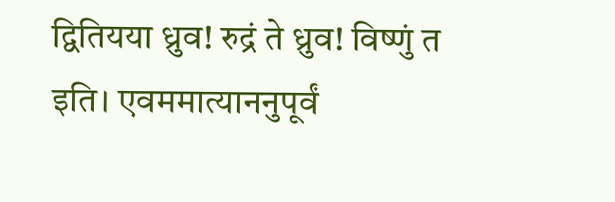द्वितियया ध्रुव! रुद्रं ते ध्रुव! विष्णुं त इति। एवममात्याननुपूर्वं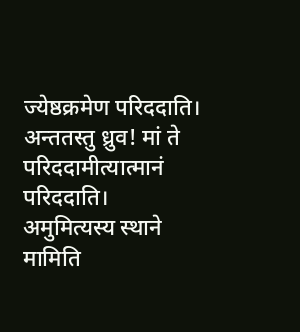ज्येष्ठक्रमेण परिददाति। अन्ततस्तु ध्रुव! मां ते परिददामीत्यात्मानं परिददाति। अमुमित्यस्य स्थाने मामिति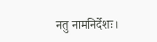नतु नामनिर्देशः।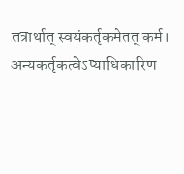तत्रार्थात् स्वयंकर्तृकमेतत् कर्म। अन्यकर्तृकत्वेऽप्याधिकारिण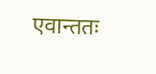एवान्ततः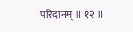परिदानम् ॥ १२ ॥